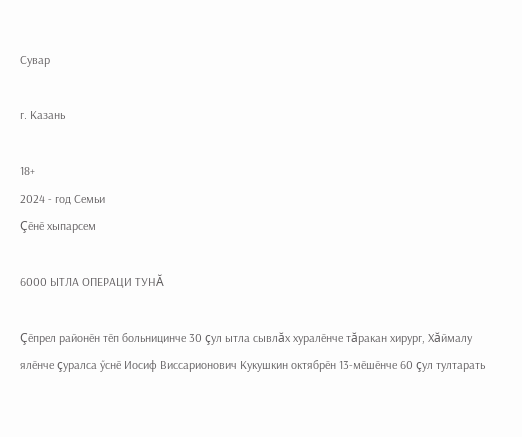Сувар

г. Казань

18+
2024 - год Семьи
Çӗнӗ хыпарсем

6000 ЫТЛА ОПЕРАЦИ ТУНĂ

Çӗпрел районӗн тӗп больницинче 30 çул ытла сывлăх хуралӗнче тăракан хирург, Хăймалу ялӗнче çуралса ӳснӗ Иосиф Виссарионович Кукушкин октябрӗн 13-мӗшӗнче 60 çул тултарать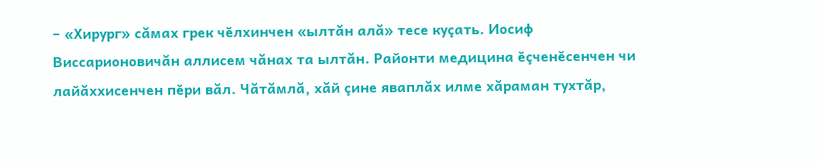– «Хирург» сăмах грек чӗлхинчен «ылтăн алă» тесе куçать. Иосиф Виссарионовичăн аллисем чăнах та ылтăн. Районти медицина ӗçченӗсенчен чи лайăххисенчен пӗри вăл. Чăтăмлă, хăй çине яваплăх илме хăраман тухтăр,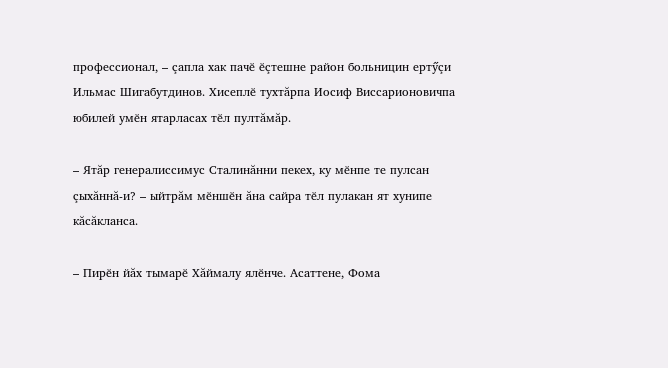профессионал, – çапла хак пачӗ ӗçтешне район больницин ертӳçи Ильмас Шигабутдинов. Хисеплӗ тухтăрпа Иосиф Виссарионовичпа юбилей умӗн ятарласах тӗл пултăмăр.

– Ятăр генералиссимус Сталинăнни пекех, ку мӗнпе те пулсан çыхăннă-и? – ыйтрăм мӗншӗн ăна сайра тӗл пулакан ят хунипе кăсăкланса.

– Пирӗн йăх тымарӗ Хăймалу ялӗнче. Асаттене, Фома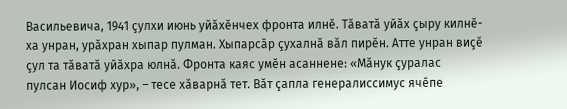Васильевича, 1941 çулхи июнь уйăхӗнчех фронта илнӗ. Тăватă уйăх çыру килнӗ-ха унран, урăхран хыпар пулман. Хыпарсăр çухалнă вăл пирӗн. Атте унран виçӗ çул та тăватă уйăхра юлнă. Фронта каяс умӗн асаннене: «Мăнук çуралас пулсан Иосиф хур», – тесе хăварнă тет. Вăт çапла генералиссимус ячӗпе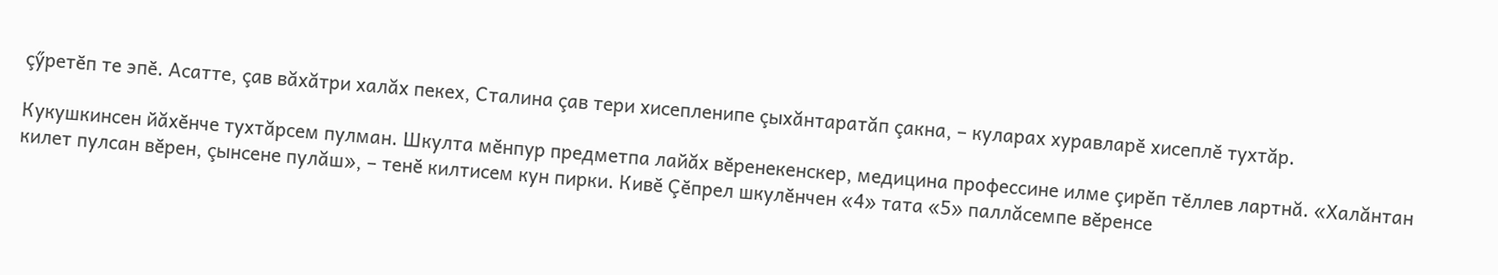çӳретӗп те эпӗ. Асатте, çав вăхăтри халăх пекех, Сталина çав тери хисепленипе çыхăнтаратăп çакна, – куларах хуравларӗ хисеплӗ тухтăр.

Кукушкинсен йăхӗнче тухтăрсем пулман. Шкулта мӗнпур предметпа лайăх вӗренекенскер, медицина профессине илме çирӗп тӗллев лартнă. «Халăнтан килет пулсан вӗрен, çынсене пулăш», – тенӗ килтисем кун пирки. Кивӗ Çӗпрел шкулӗнчен «4» тата «5» паллăсемпе вӗренсе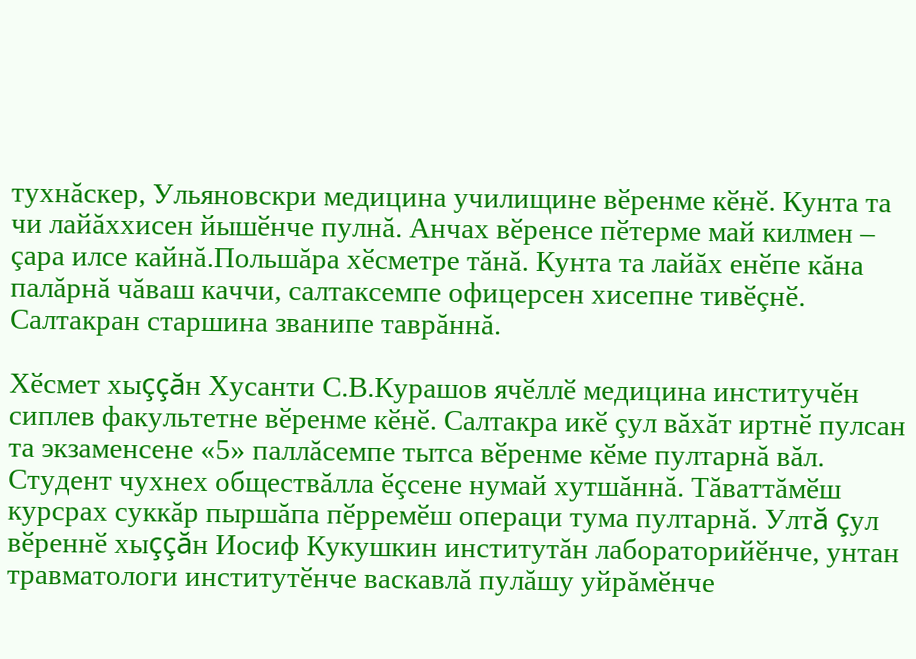тухнăскер, Ульяновскри медицина училищине вӗренме кӗнӗ. Кунта та чи лайăххисен йышӗнче пулнă. Анчах вӗренсе пӗтерме май килмен – çара илсе кайнă.Польшăра хӗсметре тăнă. Кунта та лайăх енӗпе кăна палăрнă чăваш каччи, салтаксемпе офицерсен хисепне тивӗçнӗ. Салтакран старшина званипе таврăннă.

Хӗсмет хыççăн Хусанти С.В.Курашов ячӗллӗ медицина институчӗн сиплев факультетне вӗренме кӗнӗ. Салтакра икӗ çул вăхăт иртнӗ пулсан та экзаменсене «5» паллăсемпе тытса вӗренме кӗме пултарнă вăл. Студент чухнех обществăлла ӗçсене нумай хутшăннă. Тăваттăмӗш курсрах суккăр пыршăпа пӗрремӗш операци тума пултарнă. Ултă çул вӗреннӗ хыççăн Иосиф Кукушкин институтăн лабораторийӗнче, унтан травматологи институтӗнче васкавлă пулăшу уйрăмӗнче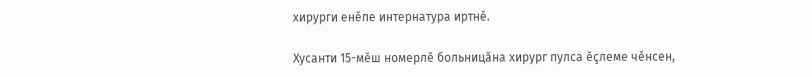хирурги енӗпе интернатура иртнӗ.

Хусанти 15-мӗш номерлӗ больницăна хирург пулса ӗçлеме чӗнсен,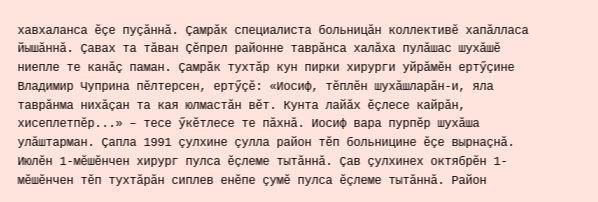хавхаланса ӗçе пуçăннă. Çамрăк специалиста больницăн коллективӗ хапăлласа йышăннă. Çавах та тăван Çӗпрел районне таврăнса халăха пулăшас шухăшӗ ниепле те канăç паман. Çамрăк тухтăр кун пирки хирурги уйрăмӗн ертӳçине Владимир Чуприна пӗлтерсен, ертӳçӗ: «Иосиф, тӗплӗн шухăшларăн-и, яла таврăнма нихăçан та кая юлмастăн вӗт. Кунта лайăх ӗçлесе кайрăн, хисеплетпӗр...» – тесе ӳкӗтлесе те пăхнă. Иосиф вара пурпӗр шухăша улăштарман. Çапла 1991 çулхине çулла район тӗп больницине ӗçе вырнаçнă. Июлӗн 1-мӗшӗнчен хирург пулса ӗçлеме тытăннă. Çав çулхинех октябрӗн 1-мӗшӗнчен тӗп тухтăрăн сиплев енӗпе çумӗ пулса ӗçлеме тытăннă. Район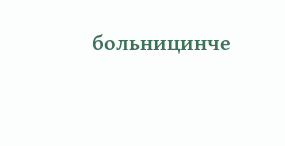больницинче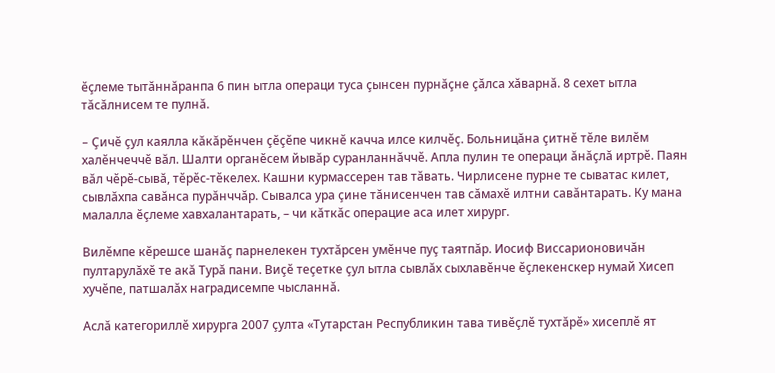ӗçлеме тытăннăранпа 6 пин ытла операци туса çынсен пурнăçне çăлса хăварнă. 8 сехет ытла тăсăлнисем те пулнă.

– Çичӗ çул каялла кăкăрӗнчен çӗçӗпе чикнӗ качча илсе килчӗç. Больницăна çитнӗ тӗле вилӗм халӗнчеччӗ вăл. Шалти органӗсем йывăр суранланнăччӗ. Апла пулин те операци ăнăçлă иртрӗ. Паян вăл чӗрӗ-сывă, тӗрӗс-тӗкелех. Кашни курмассерен тав тăвать. Чирлисене пурне те сыватас килет, сывлăхпа савăнса пурăнччăр. Сывалса ура çине тăнисенчен тав сăмахӗ илтни савăнтарать. Ку мана малалла ӗçлеме хавхалантарать, – чи кăткăс операцие аса илет хирург.

Вилӗмпе кӗрешсе шанăç парнелекен тухтăрсен умӗнче пуç таятпăр. Иосиф Виссарионовичăн пултарулăхӗ те акă Турă пани. Виçӗ теçетке çул ытла сывлăх сыхлавӗнче ӗçлекенскер нумай Хисеп хучӗпе, патшалăх наградисемпе чысланнă.

Аслă категориллӗ хирурга 2007 çулта «Тутарстан Республикин тава тивӗçлӗ тухтăрӗ» хисеплӗ ят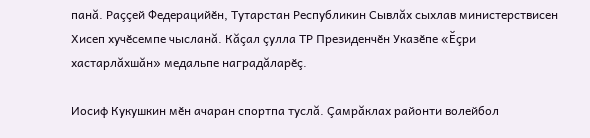панă. Раççей Федерацийӗн, Тутарстан Республикин Сывлăх сыхлав министерствисен Хисеп хучӗсемпе чысланă. Кăçал çулла ТР Президенчӗн Указӗпе «Ӗçри хастарлăхшăн» медальпе наградăларӗç.

Иосиф Кукушкин мӗн ачаран спортпа туслă. Çамрăклах районти волейбол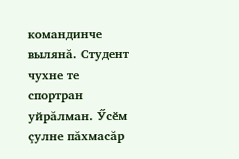командинче вылянă. Студент чухне те спортран уйрăлман. Ӳсӗм çулне пăхмасăр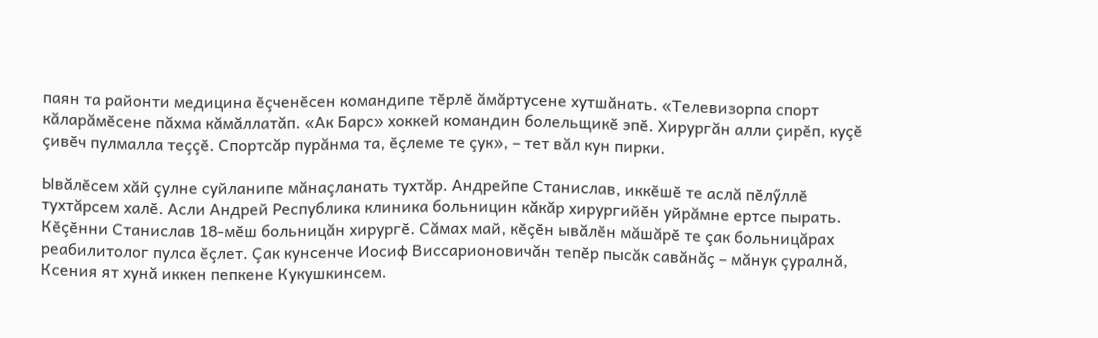паян та районти медицина ӗçченӗсен командипе тӗрлӗ ăмăртусене хутшăнать. «Телевизорпа спорт кăларăмӗсене пăхма кăмăллатăп. «Ак Барс» хоккей командин болельщикӗ эпӗ. Хирургăн алли çирӗп, куçӗ çивӗч пулмалла теççӗ. Спортсăр пурăнма та, ӗçлеме те çук», – тет вăл кун пирки.

Ывăлӗсем хăй çулне суйланипе мăнаçланать тухтăр. Андрейпе Станислав, иккӗшӗ те аслă пӗлӳллӗ тухтăрсем халӗ. Асли Андрей Республика клиника больницин кăкăр хирургийӗн уйрăмне ертсе пырать. Кӗçӗнни Станислав 18-мӗш больницăн хирургӗ. Сăмах май, кӗçӗн ывăлӗн мăшăрӗ те çак больницăрах реабилитолог пулса ӗçлет. Çак кунсенче Иосиф Виссарионовичăн тепӗр пысăк савăнăç – мăнук çуралнă, Ксения ят хунă иккен пепкене Кукушкинсем.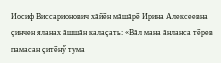Иосиф Виссарионович хăйӗн мăшăрӗ Ирина Алексеевна çинчен яланах ăшшăн калаçать: «Вăл мана ăнланса тӗрев памасан çитӗнӳ тума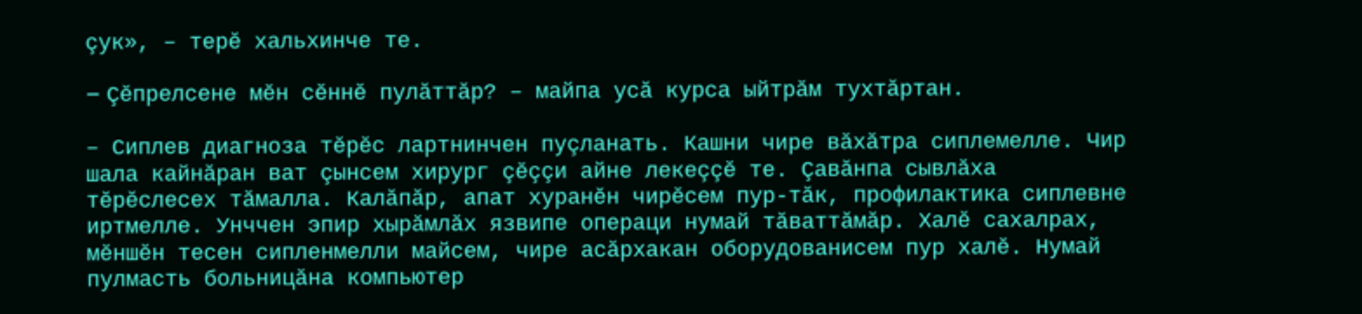çук», – терӗ хальхинче те.

– Çӗпрелсене мӗн сӗннӗ пулăттăр? – майпа усă курса ыйтрăм тухтăртан.

– Сиплев диагноза тӗрӗс лартнинчен пуçланать. Кашни чире вăхăтра сиплемелле. Чир шала кайнăран ват çынсем хирург çӗççи айне лекеççӗ те. Çавăнпа сывлăха тӗрӗслесех тăмалла. Калăпăр, апат хуранӗн чирӗсем пур-тăк, профилактика сиплевне иртмелле. Унччен эпир хырăмлăх язвипе операци нумай тăваттăмăр. Халӗ сахалрах, мӗншӗн тесен сипленмелли майсем, чире асăрхакан оборудованисем пур халӗ. Нумай пулмасть больницăна компьютер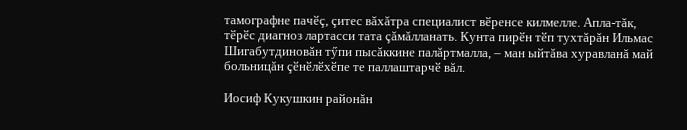тамографне пачӗç, çитес вăхăтра специалист вӗренсе килмелле. Апла-тăк, тӗрӗс диагноз лартасси тата çăмăлланать. Кунта пирӗн тӗп тухтăрăн Ильмас Шигабутдиновăн тӳпи пысăккине палăртмалла, – ман ыйтăва хуравланă май больницăн çӗнӗлӗхӗпе те паллаштарчӗ вăл.

Иосиф Кукушкин районăн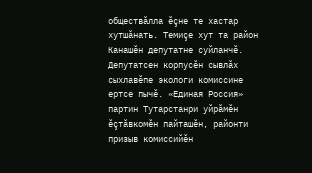обществăлла ӗçне те хастар хутшăнать. Темиçе хут та район Канашӗн депутатне суйланчӗ. Депутатсен корпусӗн сывлăх сыхлавӗпе экологи комиссине ертсе пычӗ. «Единая Россия» партин Тутарстанри уйрăмӗн ӗçтăвкомӗн пайташӗн, районти призыв комиссийӗн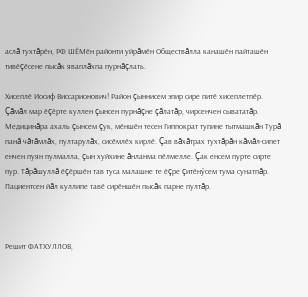аслă тухтăрӗн, РФ ШӖМӗн районти уйрăмӗн Обществăлла канашӗн пайташӗн тивӗçӗсене пысăк яваплăхпа пурнăçлать.

Хисеплӗ Иосиф Виссарионович! Район çыннисем эпир сире питӗ хисеплетпӗр. Çăмăл мар ӗçӗрте куллен çынсен пурнăçне çăлатăр, чирсенчен сывататăр. Медицинăра ахаль çынсем çук, мӗншӗн тесен Гиппократ тупине тытмашкăн Турă панă чăтăмлăх, пултарулăх, сисӗмлӗх кирлӗ. Çав вăхăтрах тухтăрăн кăмăл-сипет енчен пуян пулмалла, çын хуйхине ăнланма пӗлмелле. Çак енсем пурте сирте пур. Тăрăшуллă ӗçӗршӗн тав туса малашне те ӗçре çитӗнӳсем тума сунатпăр. Пациентсен йăл куллипе тавӗ сирӗншӗн пысăк парне пултăр.



Решит ФАТХУЛЛОВ,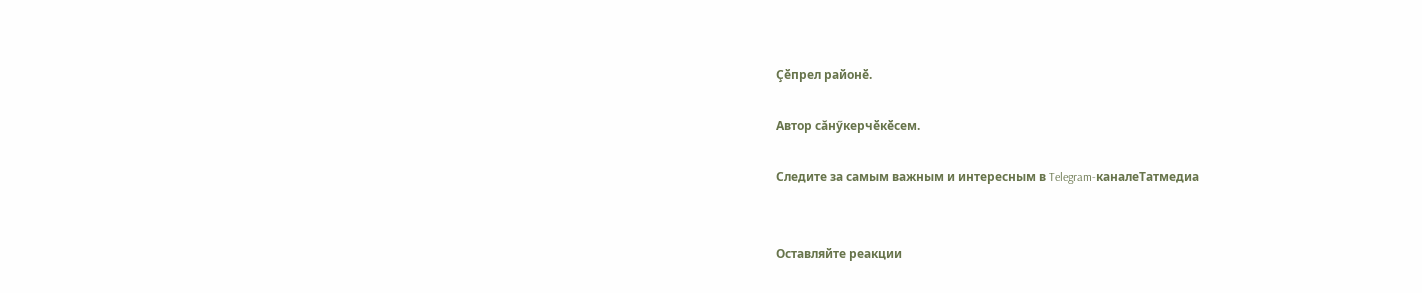Çӗпрел районӗ.

Автор сăнӳкерчӗкӗсем.

Следите за самым важным и интересным в Telegram-каналеТатмедиа


Оставляйте реакции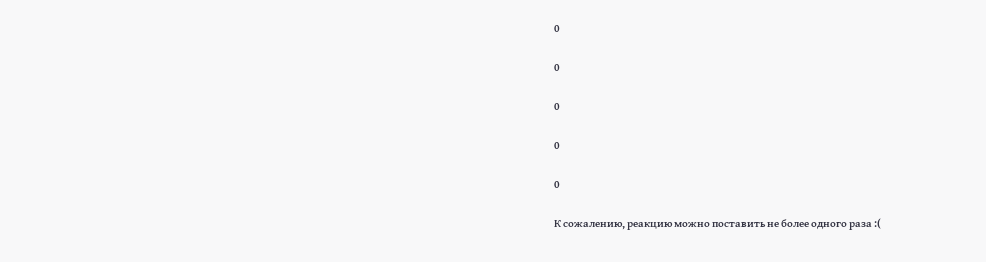0

0

0

0

0

К сожалению, реакцию можно поставить не более одного раза :(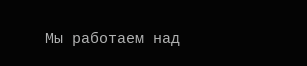Мы работаем над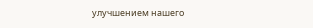улучшением нашего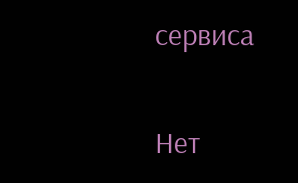сервиса

Нет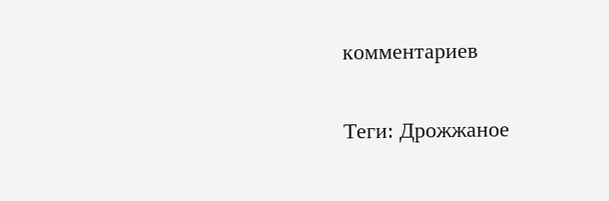комментариев

Теги: Дрожжаное